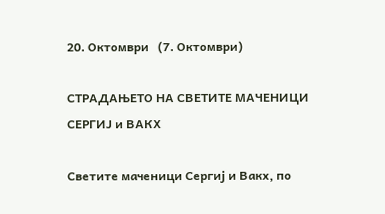20. Октомври   (7. Октомври)

СТРАДАЊЕТО НА СВЕТИТЕ МАЧЕНИЦИ СЕРГИЈ и ВАКХ

Светите маченици Сергиј и Вакх, по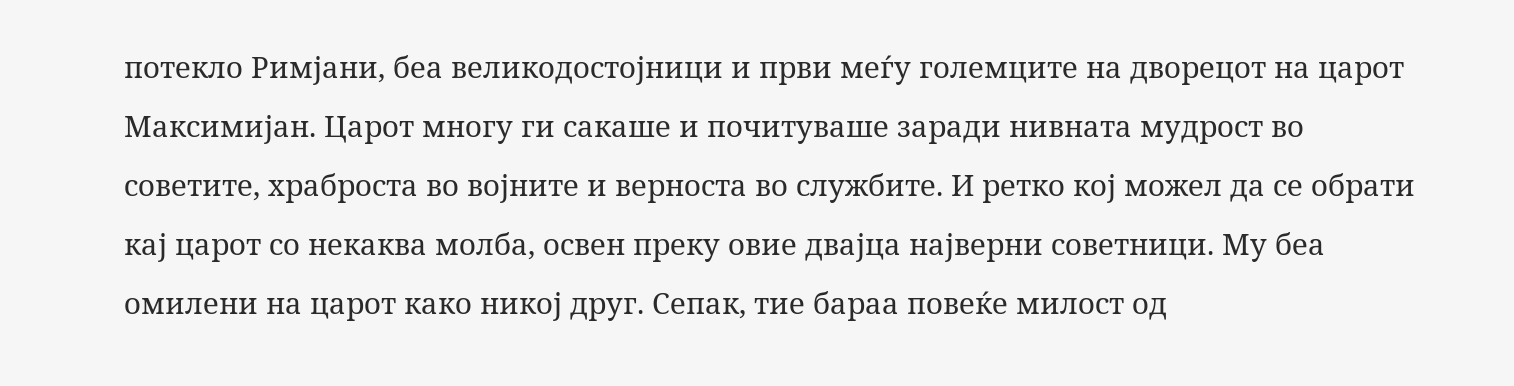потекло Римјани, беа великодостојници и први меѓу големците на дворецот на царот Максимијан. Царот многу ги сакаше и почитуваше заради нивната мудрост во советите, храброста во војните и верноста во службите. И ретко кој можел да се обрати кај царот со некаква молба, освен преку овие двајца најверни советници. Му беа омилени на царот како никој друг. Сепак, тие бараа повеќе милост од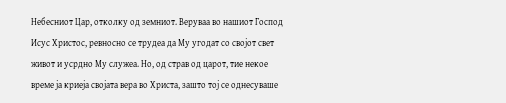Небесниот Цар, отколку од земниот. Веруваа во нашиот Господ Исус Христос, ревносно се трудеа да Му угодат со својот свет живот и усрдно Му служеа. Но, од страв од царот, тие некое време ја криеја својата вера во Христа, зашто тој се однесуваше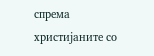спрема христијаните со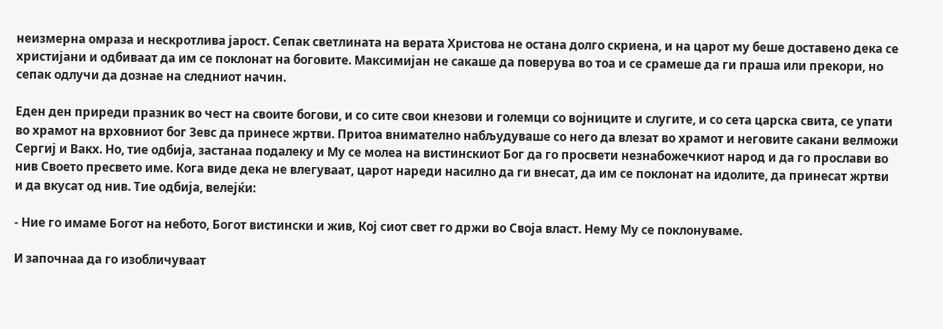неизмерна омраза и нескротлива јарост. Сепак светлината на верата Христова не остана долго скриена, и на царот му беше доставено дека се христијани и одбиваат да им се поклонат на боговите. Максимијан не сакаше да поверува во тоа и се срамеше да ги праша или прекори, но сепак одлучи да дознае на следниот начин.

Еден ден приреди празник во чест на своите богови, и со сите свои кнезови и големци со војниците и слугите, и со сета царска свита, се упати во храмот на врховниот бог Зевс да принесе жртви. Притоа внимателно набљудуваше со него да влезат во храмот и неговите сакани велможи Сергиј и Вакх. Но, тие одбија, застанаа подалеку и Му се молеа на вистинскиот Бог да го просвети незнабожечкиот народ и да го прослави во нив Своето пресвето име. Кога виде дека не влегуваат, царот нареди насилно да ги внесат, да им се поклонат на идолите, да принесат жртви и да вкусат од нив. Тие одбија, велејќи:

- Ние го имаме Богот на небото, Богот вистински и жив, Кој сиот свет го држи во Своја власт. Нему Му се поклонуваме.

И започнаа да го изобличуваат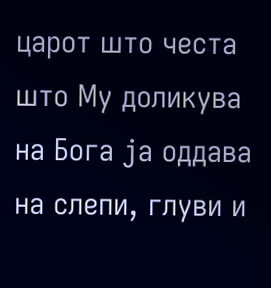царот што честа што Му доликува на Бога ја оддава на слепи, глуви и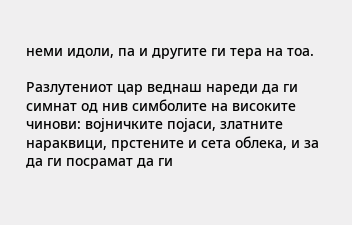неми идоли, па и другите ги тера на тоа.

Разлутениот цар веднаш нареди да ги симнат од нив симболите на високите чинови: војничките појаси, златните нараквици, прстените и сета облека, и за да ги посрамат да ги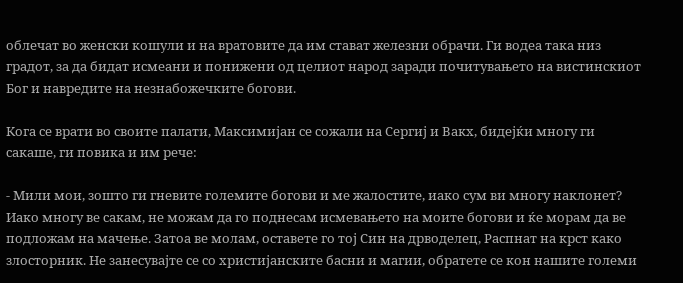облечат во женски кошули и на вратовите да им стават железни обрачи. Ги водеа така низ градот, за да бидат исмеани и понижени од целиот народ заради почитувањето на вистинскиот Бог и навредите на незнабожечките богови.

Кога се врати во своите палати, Максимијан се сожали на Сергиј и Вакх, бидејќи многу ги сакаше, ги повика и им рече:

- Мили мои, зошто ги гневите големите богови и ме жалостите, иако сум ви многу наклонет? Иако многу ве сакам, не можам да го поднесам исмевањето на моите богови и ќе морам да ве подложам на мачење. Затоа ве молам, оставете го тој Син на дрводелец, Распнат на крст како злосторник. Не занесувајте се со христијанските басни и магии, обратете се кон нашите големи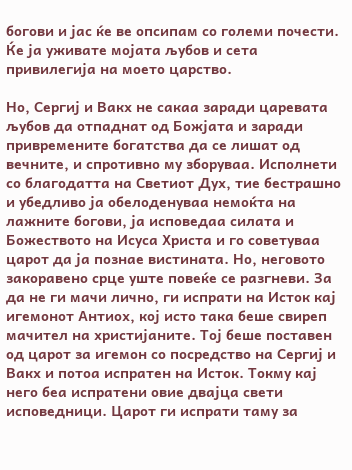богови и јас ќе ве опсипам со големи почести. Ќе ја уживате мојата љубов и сета привилегија на моето царство.

Но, Сергиј и Вакх не сакаа заради царевата љубов да отпаднат од Божјата и заради привремените богатства да се лишат од вечните, и спротивно му зборуваа. Исполнети со благодатта на Светиот Дух, тие бестрашно и убедливо ја обелоденуваа немоќта на лажните богови, ја исповедаа силата и Божеството на Исуса Христа и го советуваа царот да ја познае вистината. Но, неговото закоравено срце уште повеќе се разгневи. За да не ги мачи лично, ги испрати на Исток кај игемонот Антиох, кој исто така беше свиреп мачител на христијаните. Тој беше поставен од царот за игемон со посредство на Сергиј и Вакх и потоа испратен на Исток. Токму кај него беа испратени овие двајца свети исповедници. Царот ги испрати таму за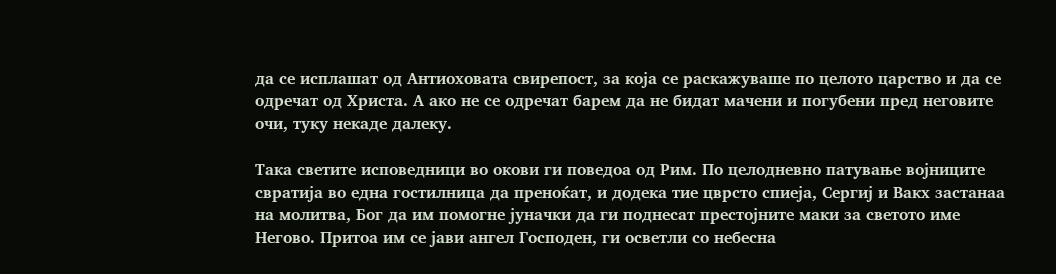да се исплашат од Антиоховата свирепост, за која се раскажуваше по целото царство и да се одречат од Христа. А ако не се одречат барем да не бидат мачени и погубени пред неговите очи, туку некаде далеку.

Така светите исповедници во окови ги поведоа од Рим. По целодневно патување војниците свратија во една гостилница да преноќат, и додека тие цврсто спиеја, Сергиј и Вакх застанаа на молитва, Бог да им помогне јуначки да ги поднесат престојните маки за светото име Негово. Притоа им се јави ангел Господен, ги осветли со небесна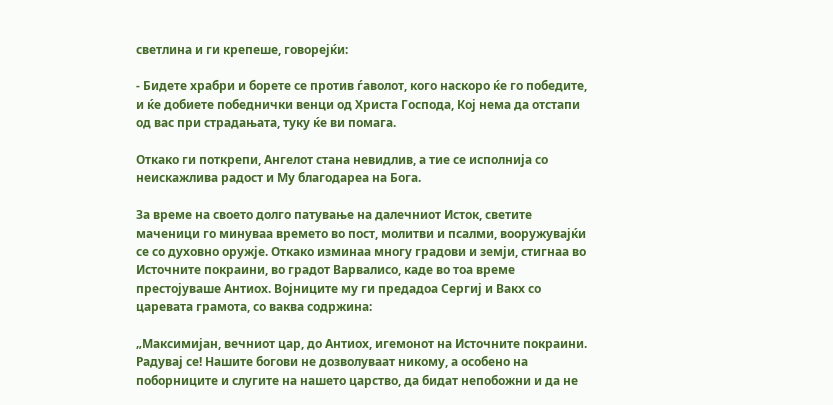светлина и ги крепеше, говорејќи:

- Бидете храбри и борете се против ѓаволот, кого наскоро ќе го победите, и ќе добиете победнички венци од Христа Господа, Кој нема да отстапи од вас при страдањата, туку ќе ви помага.

Откако ги поткрепи, Ангелот стана невидлив, а тие се исполнија со неискажлива радост и Му благодареа на Бога.

За време на своето долго патување на далечниот Исток, светите маченици го минуваа времето во пост, молитви и псалми, вооружувајќи се со духовно оружје. Откако изминаа многу градови и земји, стигнаа во Источните покраини, во градот Варвалисо, каде во тоа време престојуваше Антиох. Војниците му ги предадоа Сергиј и Вакх со царевата грамота, со ваква содржина:

„Максимијан, вечниот цар, до Антиох, игемонот на Источните покраини. Радувај се! Нашите богови не дозволуваат никому, а особено на поборниците и слугите на нашето царство, да бидат непобожни и да не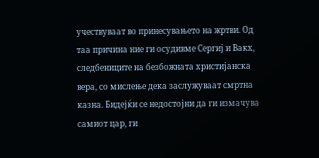учествуваат во принесувањето на жртви. Од таа причина ние ги осудивме Сергиј и Вакх, следбениците на безбожната христијанска вера, со мислење дека заслужуваат смртна казна. Бидејќи се недостојни да ги измачува самиот цар, ги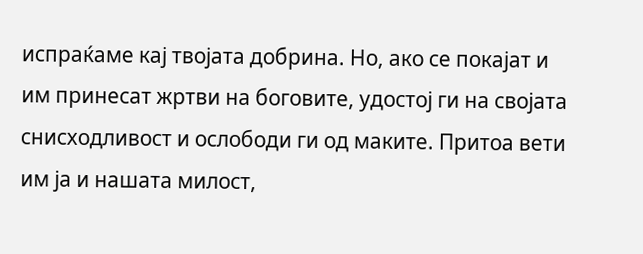испраќаме кај твојата добрина. Но, ако се покајат и им принесат жртви на боговите, удостој ги на својата снисходливост и ослободи ги од маките. Притоа вети им ја и нашата милост,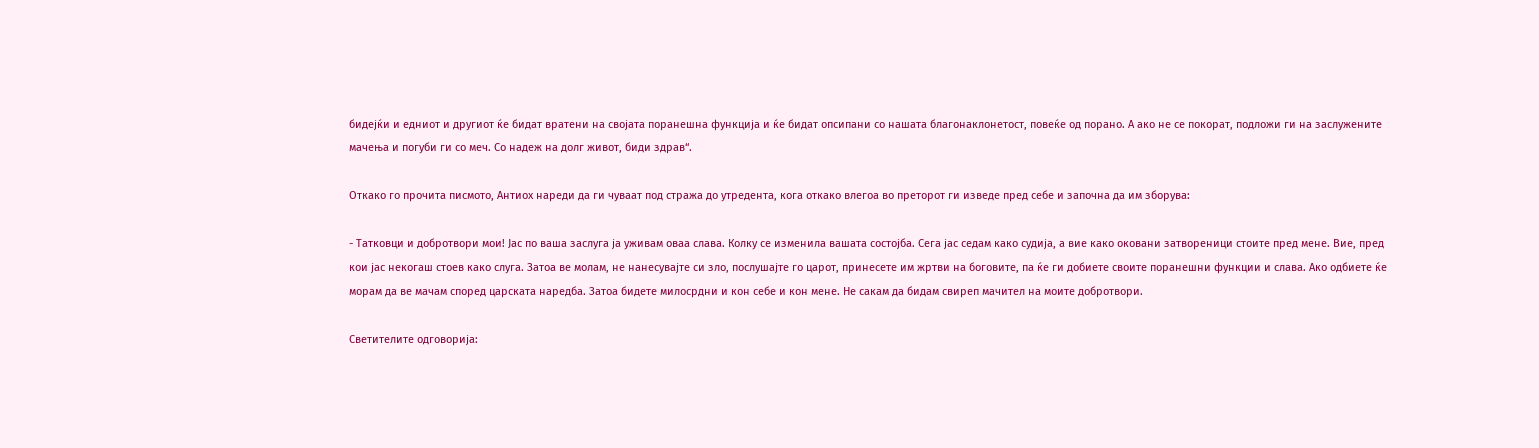бидејќи и едниот и другиот ќе бидат вратени на својата поранешна функција и ќе бидат опсипани со нашата благонаклонетост, повеќе од порано. А ако не се покорат, подложи ги на заслужените мачења и погуби ги со меч. Со надеж на долг живот, биди здрав“.

Откако го прочита писмото, Антиох нареди да ги чуваат под стража до утредента, кога откако влегоа во преторот ги изведе пред себе и започна да им зборува:

- Татковци и добротвори мои! Јас по ваша заслуга ја уживам оваа слава. Колку се изменила вашата состојба. Сега јас седам како судија, а вие како оковани затвореници стоите пред мене. Вие, пред кои јас некогаш стоев како слуга. Затоа ве молам, не нанесувајте си зло, послушајте го царот, принесете им жртви на боговите, па ќе ги добиете своите поранешни функции и слава. Ако одбиете ќе морам да ве мачам според царската наредба. Затоа бидете милосрдни и кон себе и кон мене. Не сакам да бидам свиреп мачител на моите добротвори.

Светителите одговорија: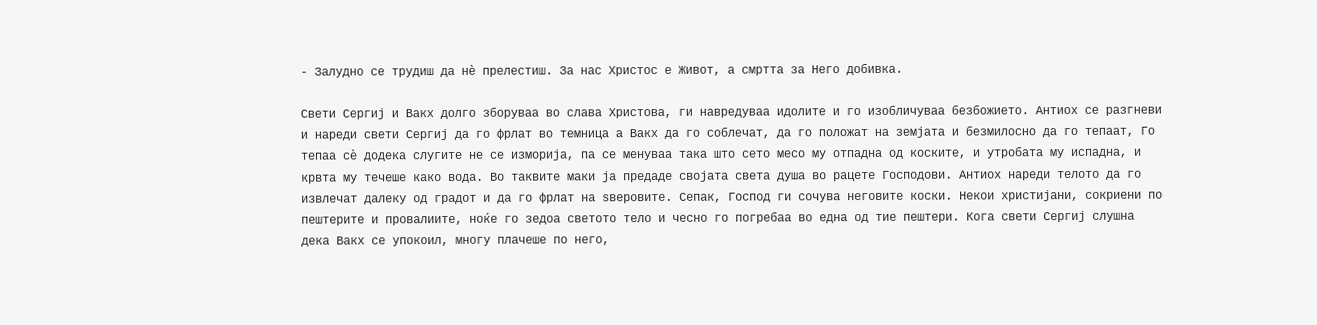- Залудно се трудиш да нѐ прелестиш. За нас Христос е Живот, а смртта за Него добивка.

Свети Сергиј и Вакх долго зборуваа во слава Христова, ги навредуваа идолите и го изобличуваа безбожието. Антиох се разгневи и нареди свети Сергиј да го фрлат во темница а Вакх да го соблечат, да го положат на земјата и безмилосно да го тепаат, Го тепаа сѐ додека слугите не се изморија, па се менуваа така што сето месо му отпадна од коските, и утробата му испадна, и крвта му течеше како вода. Во таквите маки ја предаде својата света душа во рацете Господови. Антиох нареди телото да го извлечат далеку од градот и да го фрлат на ѕверовите. Сепак, Господ ги сочува неговите коски. Некои христијани, сокриени по пештерите и провалиите, ноќе го зедоа светото тело и чесно го погребаа во една од тие пештери. Кога свети Сергиј слушна дека Вакх се упокоил, многу плачеше по него,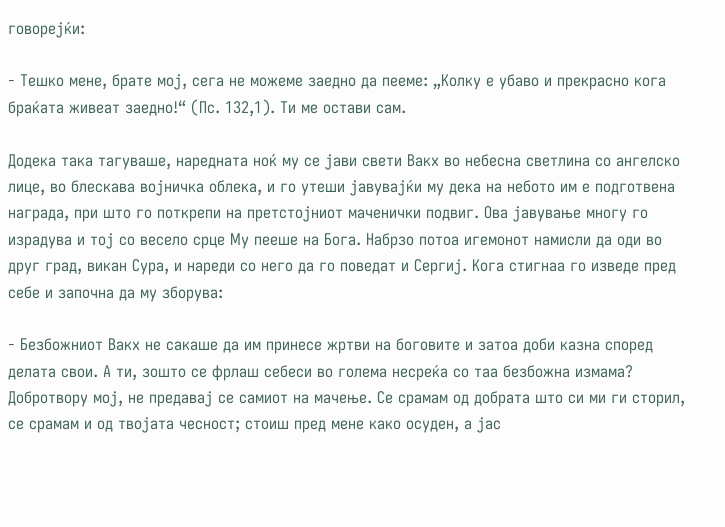говорејќи:

- Тешко мене, брате мој, сега не можеме заедно да пееме: „Колку е убаво и прекрасно кога браќата живеат заедно!“ (Пс. 132,1). Ти ме остави сам.

Додека така тагуваше, наредната ноќ му се јави свети Вакх во небесна светлина со ангелско лице, во блескава војничка облека, и го утеши јавувајќи му дека на небото им е подготвена награда, при што го поткрепи на претстојниот маченички подвиг. Ова јавување многу го израдува и тој со весело срце Му пееше на Бога. Набрзо потоа игемонот намисли да оди во друг град, викан Сура, и нареди со него да го поведат и Сергиј. Кога стигнаа го изведе пред себе и започна да му зборува:

- Безбожниот Вакх не сакаше да им принесе жртви на боговите и затоа доби казна според делата свои. А ти, зошто се фрлаш себеси во голема несреќа со таа безбожна измама? Добротвору мој, не предавај се самиот на мачење. Се срамам од добрата што си ми ги сторил, се срамам и од твојата чесност; стоиш пред мене како осуден, а јас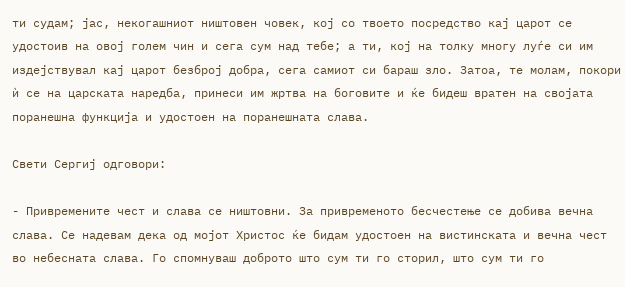ти судам; јас, некогашниот ништовен човек, кој со твоето посредство кај царот се удостоив на овој голем чин и сега сум над тебе; а ти, кој на толку многу луѓе си им издејствувал кај царот безброј добра, сега самиот си бараш зло. Затоа, те молам, покори ѝ се на царската наредба, принеси им жртва на боговите и ќе бидеш вратен на својата поранешна функција и удостоен на поранешната слава.

Свети Сергиј одговори:

- Привремените чест и слава се ништовни. За привременото бесчестење се добива вечна слава. Се надевам дека од мојот Христос ќе бидам удостоен на вистинската и вечна чест во небесната слава. Го спомнуваш доброто што сум ти го сторил, што сум ти го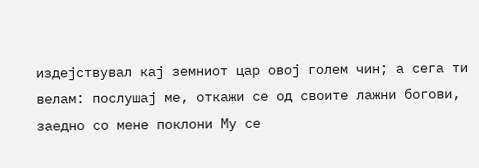издејствувал кај земниот цар овој голем чин; а сега ти велам: послушај ме, откажи се од своите лажни богови, заедно со мене поклони Му се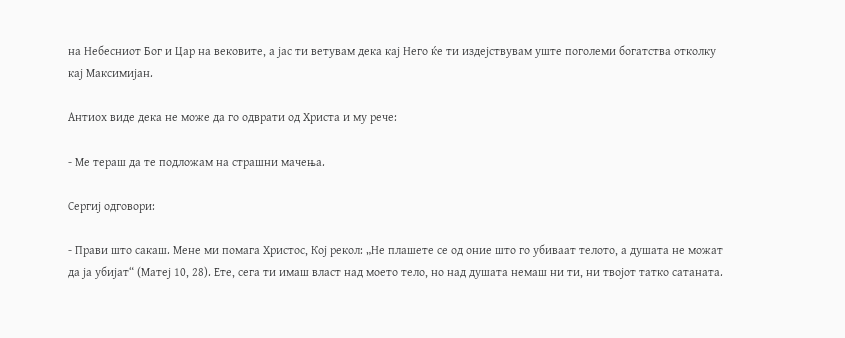на Небесниот Бог и Цар на вековите, а јас ти ветувам дека кај Него ќе ти издејствувам уште поголеми богатства отколку кај Максимијан.

Антиох виде дека не може да го одврати од Христа и му рече:

- Ме тераш да те подложам на страшни мачења.

Сергиј одговори:

- Прави што сакаш. Мене ми помага Христос, Кој рекол: „Не плашете се од оние што го убиваат телото, а душата не можат да ја убијат“ (Матеј 10, 28). Ете, сега ти имаш власт над моето тело, но над душата немаш ни ти, ни твојот татко сатаната.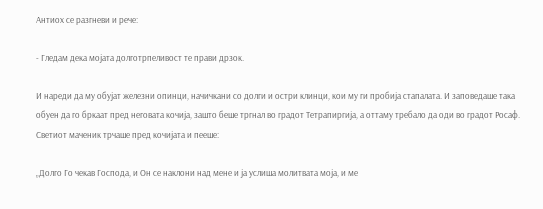Антиох се разгневи и рече:

- Гледам дека мојата долготрпеливост те прави дрзок.

И нареди да му обујат железни опинци, начичкани со долги и остри клинци, кои му ги пробија стапалата. И заповедаше така обуен да го бркаат пред неговата кочија, зашто беше тргнал во градот Тетрапиргија, а оттаму требало да оди во градот Росаф. Светиот маченик трчаше пред кочијата и пееше:

„Долго Го чекав Господа, и Он се наклони над мене и ја услиша молитвата моја, и ме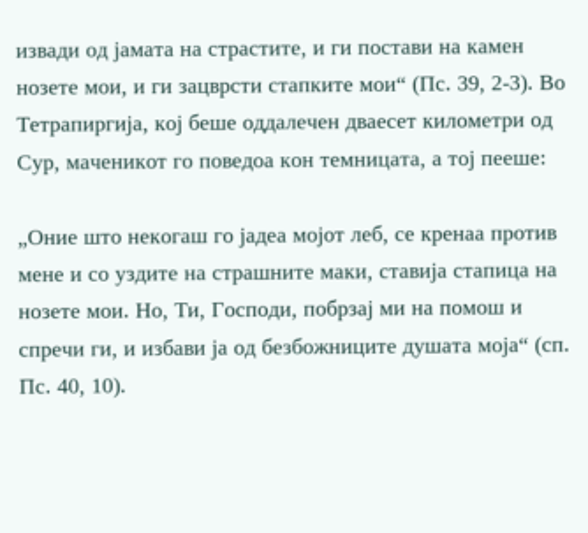извади од јамата на страстите, и ги постави на камен нозете мои, и ги зацврсти стапките мои“ (Пс. 39, 2-3). Во Тетрапиргија, кој беше оддалечен дваесет километри од Сур, маченикот го поведоа кон темницата, а тој пееше:

„Оние што некогаш го јадеа мојот леб, се кренаа против мене и со уздите на страшните маки, ставија стапица на нозете мои. Но, Ти, Господи, побрзај ми на помош и спречи ги, и избави ја од безбожниците душата моја“ (сп. Пс. 40, 10).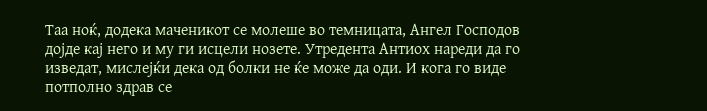Таа ноќ, додека маченикот се молеше во темницата, Ангел Господов дојде кај него и му ги исцели нозете. Утредента Антиох нареди да го изведат, мислејќи дека од болки не ќе може да оди. И кога го виде потполно здрав се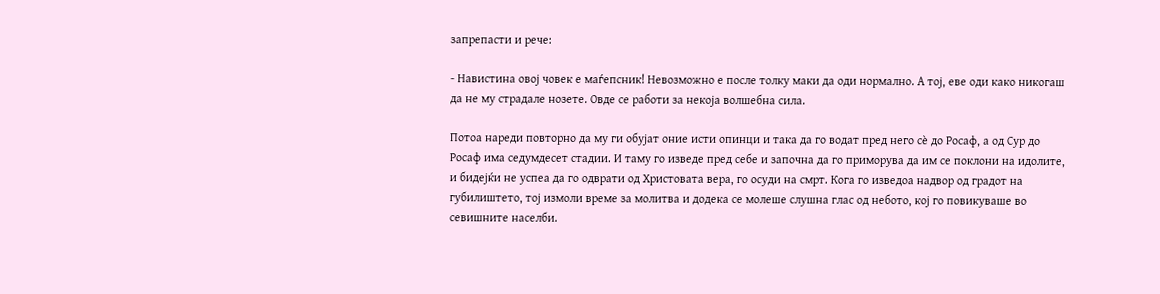запрепасти и рече:

- Навистина овој човек е маѓепсник! Невозможно е после толку маки да оди нормално. А тој, еве оди како никогаш да не му страдале нозете. Овде се работи за некоја волшебна сила.

Потоа нареди повторно да му ги обујат оние исти опинци и така да го водат пред него сѐ до Росаф, а од Сур до Росаф има седумдесет стадии. И таму го изведе пред себе и започна да го приморува да им се поклони на идолите, и бидејќи не успеа да го одврати од Христовата вера, го осуди на смрт. Кога го изведоа надвор од градот на губилиштето, тој измоли време за молитва и додека се молеше слушна глас од небото, кој го повикуваше во севишните населби.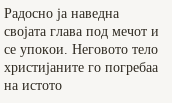Радосно ја наведна својата глава под мечот и се упокои. Неговото тело христијаните го погребаа на истото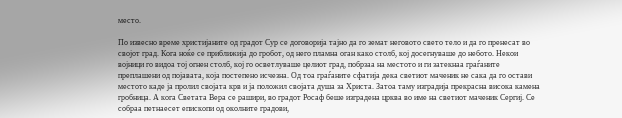место.

По извесно време христијаните од градот Сур се договорија тајно да го земат неговото свето тело и да го пренесат во својот град. Кога ноќе се приближија до гробот, од него пламна оган како столб, кој досегнуваше до небото. Некои војници го видоа тој огнен столб, кој го осветлуваше целиот град, побрзаа на местото и ги затекнаа граѓаните преплашени од појавата, која постепено исчезна. Од тоа граѓаните сфатија дека светиот маченик не сака да го остави местото каде ја пролил својата крв и ја положил својата душа за Христа. Затоа таму изградија прекрасна висока камена гробница. А кога Светата Вера се рашири, во градот Росаф беше изградена црква во име на светиот маченик Сергиј. Се собраа петнаесет епископи од околните градови,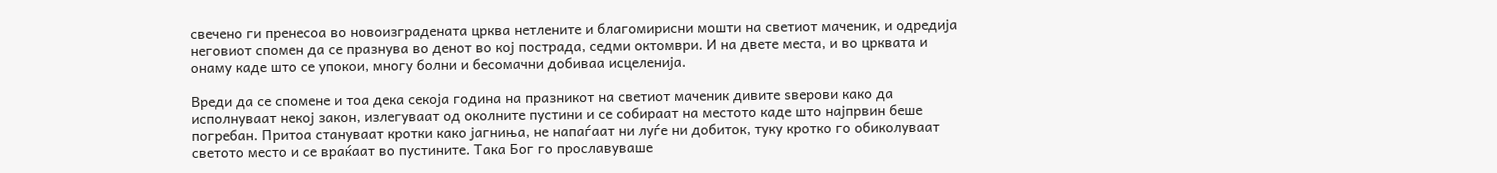свечено ги пренесоа во новоизградената црква нетлените и благомирисни мошти на светиот маченик, и одредија неговиот спомен да се празнува во денот во кој пострада, седми октомври. И на двете места, и во црквата и онаму каде што се упокои, многу болни и бесомачни добиваа исцеленија.

Вреди да се спомене и тоа дека секоја година на празникот на светиот маченик дивите ѕверови како да исполнуваат некој закон, излегуваат од околните пустини и се собираат на местото каде што најпрвин беше погребан. Притоа стануваат кротки како јагниња, не напаѓаат ни луѓе ни добиток, туку кротко го обиколуваат светото место и се враќаат во пустините. Така Бог го прославуваше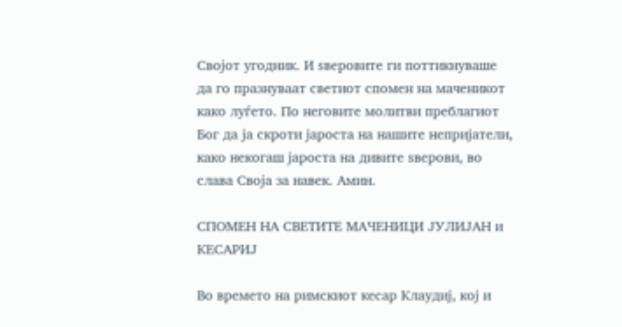Својот угодник. И ѕверовите ги поттикнуваше да го празнуваат светиот спомен на маченикот како луѓето. По неговите молитви преблагиот Бог да ја скроти јароста на нашите непријатели, како некогаш јароста на дивите ѕверови, во слава Своја за навек. Амин.

СПОМЕН НА СВЕТИТЕ МАЧЕНИЦИ ЈУЛИЈАН и КЕСАРИЈ

Во времето на римскиот кесар Клаудиј, кој и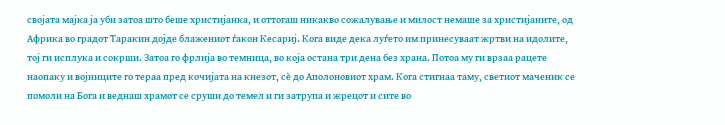својата мајка ја уби затоа што беше христијанка, и оттогаш никакво сожалување и милост немаше за христијаните, од Африка во градот Таракин дојде блажениот ѓакон Кесариј. Кога виде дека луѓето им принесуваат жртви на идолите, тој ги исплука и сокрши. Затоа го фрлија во темница, во која остана три дена без храна. Потоа му ги врзаа рацете наопаку и војниците го тераа пред кочијата на кнезот, сѐ до Аполоновиот храм. Кога стигнаа таму, светиот маченик се помоли на Бога и веднаш храмот се сруши до темел и ги затрупа и жрецот и сите во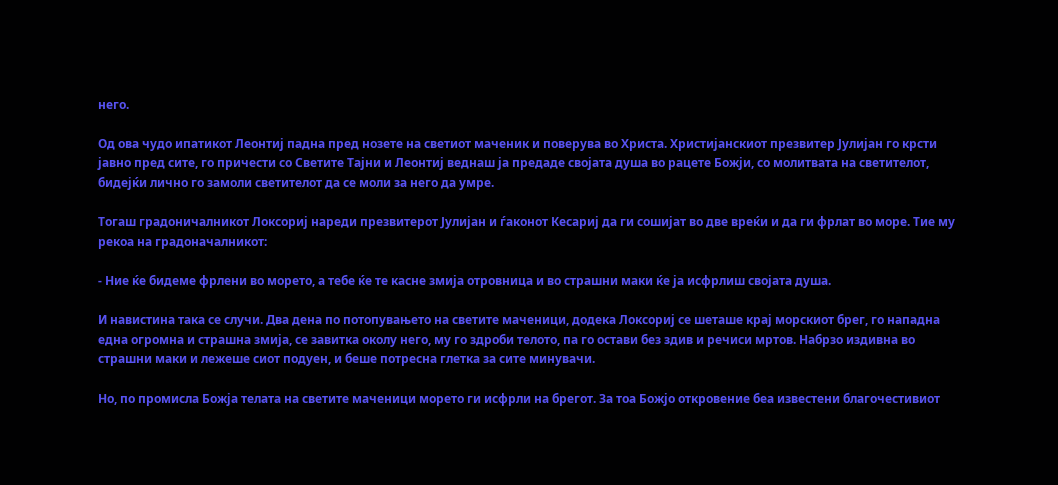него.

Од ова чудо ипатикот Леонтиј падна пред нозете на светиот маченик и поверува во Христа. Христијанскиот презвитер Јулијан го крсти јавно пред сите, го причести со Светите Тајни и Леонтиј веднаш ја предаде својата душа во рацете Божји, со молитвата на светителот, бидејќи лично го замоли светителот да се моли за него да умре.

Тогаш градоничалникот Локсориј нареди презвитерот Јулијан и ѓаконот Кесариј да ги сошијат во две вреќи и да ги фрлат во море. Тие му рекоа на градоначалникот:

- Ние ќе бидеме фрлени во морето, а тебе ќе те касне змија отровница и во страшни маки ќе ја исфрлиш својата душа.

И навистина така се случи. Два дена по потопувањето на светите маченици, додека Локсориј се шеташе крај морскиот брег, го нападна една огромна и страшна змија, се завитка околу него, му го здроби телото, па го остави без здив и речиси мртов. Набрзо издивна во страшни маки и лежеше сиот подуен, и беше потресна глетка за сите минувачи.

Но, по промисла Божја телата на светите маченици морето ги исфрли на брегот. За тоа Божјо откровение беа известени благочестивиот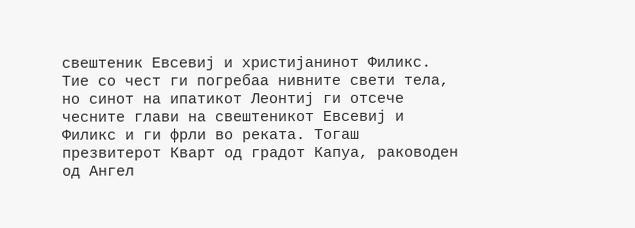свештеник Евсевиј и христијанинот Филикс. Тие со чест ги погребаа нивните свети тела, но синот на ипатикот Леонтиј ги отсече чесните глави на свештеникот Евсевиј и Филикс и ги фрли во реката. Тогаш презвитерот Кварт од градот Капуа, раководен од Ангел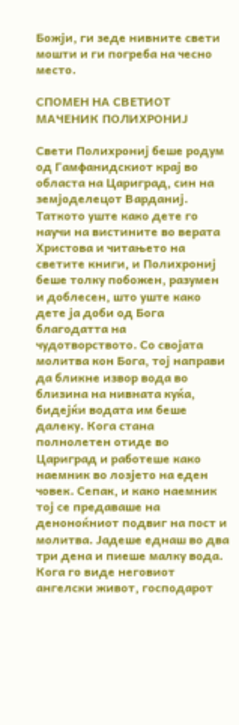Божји, ги зеде нивните свети мошти и ги погреба на чесно место.

СПОМЕН НА СВЕТИОТ МАЧЕНИК ПОЛИХРОНИЈ

Свети Полихрониј беше родум од Гамфанидскиот крај во областа на Цариград, син на земјоделецот Варданиј. Таткото уште како дете го научи на вистините во верата Христова и читањето на светите книги, и Полихрониј беше толку побожен, разумен и доблесен, што уште како дете ја доби од Бога благодатта на чудотворството. Со својата молитва кон Бога, тој направи да бликне извор вода во близина на нивната куќа, бидејќи водата им беше далеку. Кога стана полнолетен отиде во Цариград и работеше како наемник во лозјето на еден човек. Сепак, и како наемник тој се предаваше на деноноќниот подвиг на пост и молитва. Јадеше еднаш во два три дена и пиеше малку вода. Кога го виде неговиот ангелски живот, господарот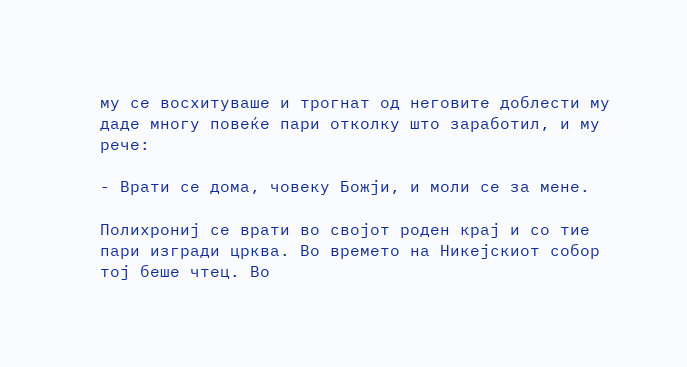му се восхитуваше и трогнат од неговите доблести му даде многу повеќе пари отколку што заработил, и му рече:

- Врати се дома, човеку Божји, и моли се за мене.

Полихрониј се врати во својот роден крај и со тие пари изгради црква. Во времето на Никејскиот собор тој беше чтец. Во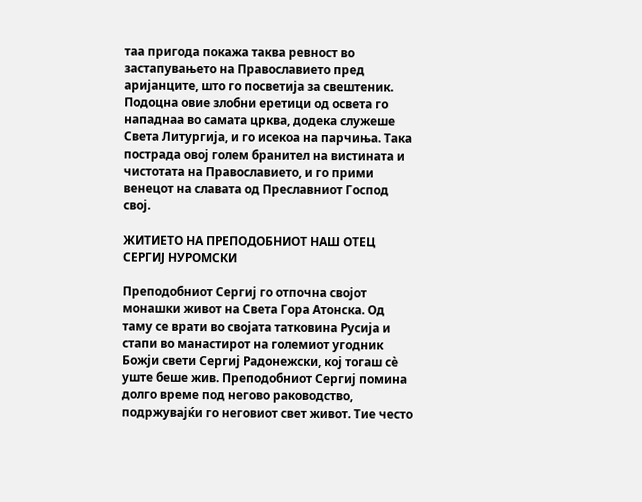таа пригода покажа таква ревност во застапувањето на Православието пред аријанците, што го посветија за свештеник. Подоцна овие злобни еретици од освета го нападнаа во самата црква, додека служеше Света Литургија, и го исекоа на парчиња. Така пострада овој голем бранител на вистината и чистотата на Православието, и го прими венецот на славата од Преславниот Господ свој.

ЖИТИЕТО НА ПРЕПОДОБНИОТ НАШ ОТЕЦ СЕРГИЈ НУРОМСКИ

Преподобниот Сергиј го отпочна својот монашки живот на Света Гора Атонска. Од таму се врати во својата татковина Русија и стапи во манастирот на големиот угодник Божји свети Сергиј Радонежски, кој тогаш сѐ уште беше жив. Преподобниот Сергиј помина долго време под негово раководство, подржувајќи го неговиот свет живот. Тие често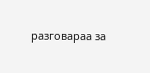разговараа за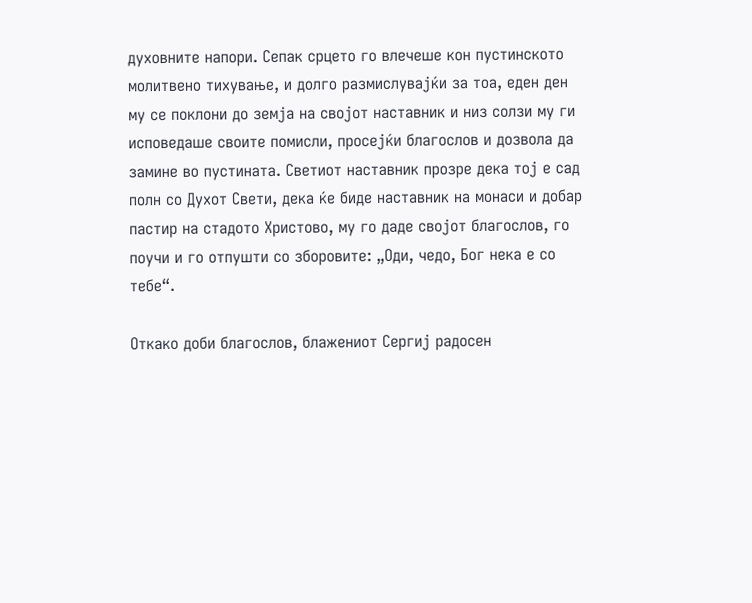духовните напори. Сепак срцето го влечеше кон пустинското молитвено тихување, и долго размислувајќи за тоа, еден ден му се поклони до земја на својот наставник и низ солзи му ги исповедаше своите помисли, просејќи благослов и дозвола да замине во пустината. Светиот наставник прозре дека тој е сад полн со Духот Свети, дека ќе биде наставник на монаси и добар пастир на стадото Христово, му го даде својот благослов, го поучи и го отпушти со зборовите: „Оди, чедо, Бог нека е со тебе“.

Откако доби благослов, блажениот Сергиј радосен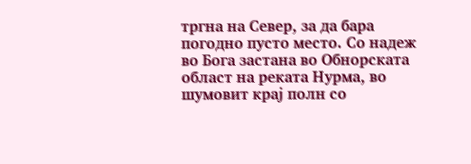тргна на Север, за да бара погодно пусто место. Со надеж во Бога застана во Обнорската област на реката Нурма, во шумовит крај полн со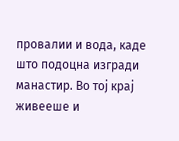провалии и вода, каде што подоцна изгради манастир. Во тој крај живееше и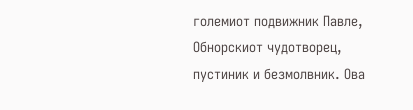големиот подвижник Павле, Обнорскиот чудотворец, пустиник и безмолвник. Ова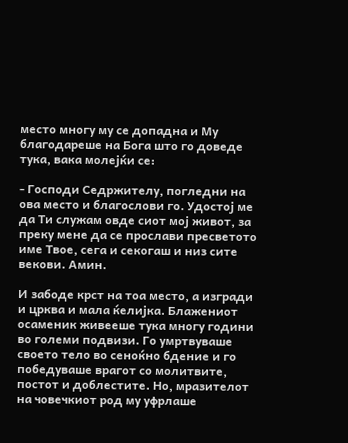место многу му се допадна и Му благодареше на Бога што го доведе тука, вака молејќи се:

- Господи Седржителу, погледни на ова место и благослови го. Удостој ме да Ти служам овде сиот мој живот, за преку мене да се прослави пресветото име Твое, сега и секогаш и низ сите векови. Амин.

И забоде крст на тоа место, а изгради и црква и мала ќелијка. Блажениот осаменик живееше тука многу години во големи подвизи. Го умртвуваше своето тело во сеноќно бдение и го победуваше врагот со молитвите, постот и доблестите. Но, мразителот на човечкиот род му уфрлаше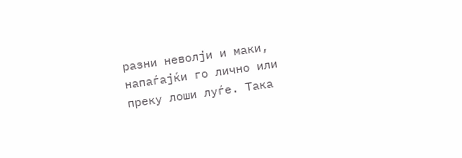разни неволји и маки, напаѓајќи го лично или преку лоши луѓе. Така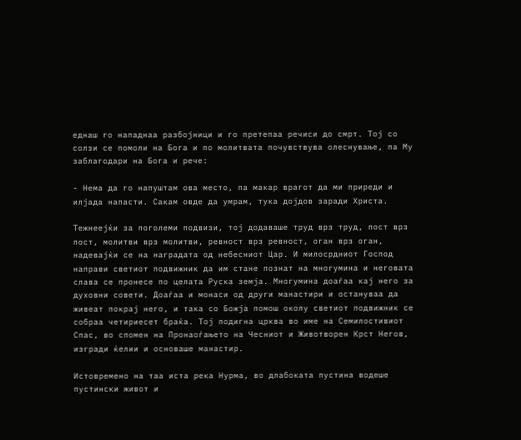еднаш го нападнаа разбојници и го претепаа речиси до смрт. Тој со солзи се помоли на Бога и по молитвата почувствува олеснување, па Му заблагодари на Бога и рече:

- Нема да го напуштам ова место, па макар врагот да ми приреди и илјада напасти. Сакам овде да умрам, тука дојдов заради Христа.

Тежнеејќи за поголеми подвизи, тој додаваше труд врз труд, пост врз пост, молитви врз молитви, ревност врз ревност, оган врз оган, надевајќи се на наградата од небесниот Цар. И милосрдниот Господ направи светиот подвижник да им стане познат на многумина и неговата слава се пронесе по целата Руска земја. Многумина доаѓаа кај него за духовни совети. Доаѓаа и монаси од други манастири и остануваа да живеат покрај него, и така со Божја помош околу светиот подвижник се собраа четириесет браќа. Тој подигна црква во име на Семилостивиот Спас, во спомен на Пронаоѓањето на Чесниот и Животворен Крст Негов, изгради ќелии и основаше манастир.

Истовремено на таа иста река Нурма, во длабоката пустина водеше пустински живот и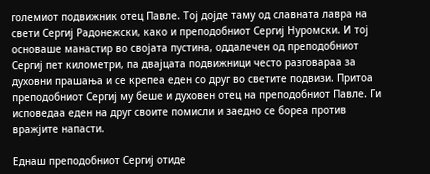големиот подвижник отец Павле. Тој дојде таму од славната лавра на свети Сергиј Радонежски, како и преподобниот Сергиј Нуромски. И тој основаше манастир во својата пустина, оддалечен од преподобниот Сергиј пет километри, па двајцата подвижници често разговараа за духовни прашања и се крепеа еден со друг во светите подвизи. Притоа преподобниот Сергиј му беше и духовен отец на преподобниот Павле. Ги исповедаа еден на друг своите помисли и заедно се бореа против вражјите напасти.

Еднаш преподобниот Сергиј отиде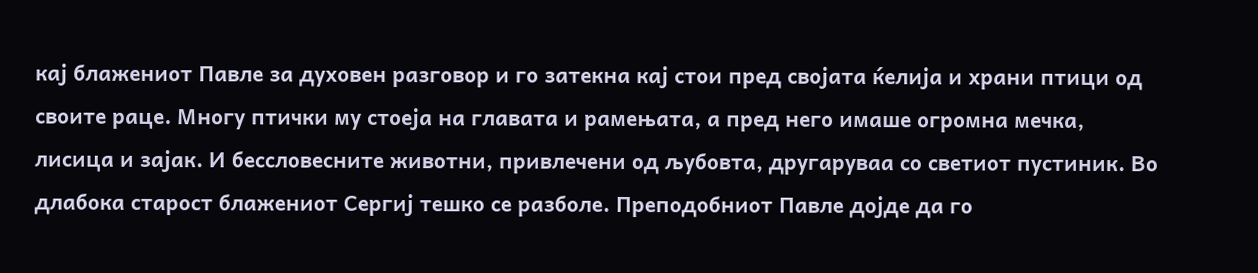кај блажениот Павле за духовен разговор и го затекна кај стои пред својата ќелија и храни птици од своите раце. Многу птички му стоеја на главата и рамењата, а пред него имаше огромна мечка, лисица и зајак. И бессловесните животни, привлечени од љубовта, другаруваа со светиот пустиник. Во длабока старост блажениот Сергиј тешко се разболе. Преподобниот Павле дојде да го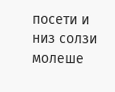посети и низ солзи молеше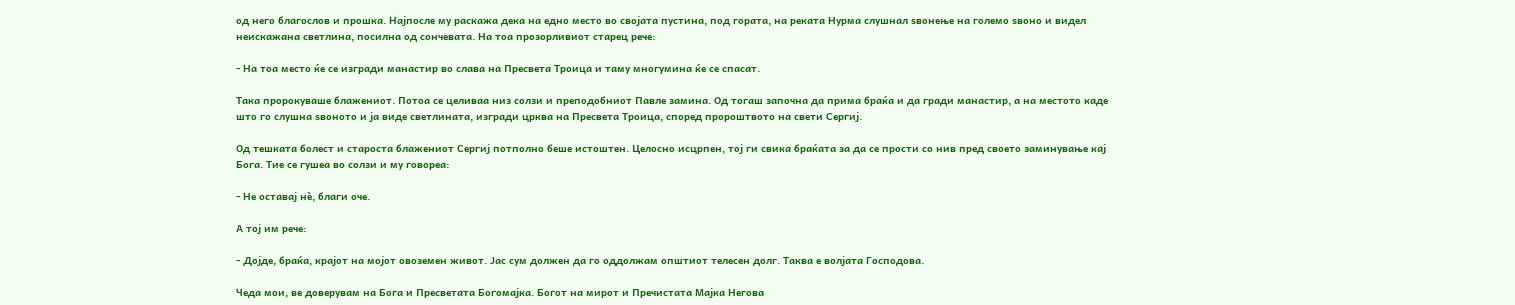од него благослов и прошка. Најпосле му раскажа дека на едно место во својата пустина, под гората, на реката Нурма слушнал ѕвонење на големо ѕвоно и видел неискажана светлина, посилна од сончевата. На тоа прозорливиот старец рече:

- На тоа место ќе се изгради манастир во слава на Пресвета Троица и таму многумина ќе се спасат.

Така пророкуваше блажениот. Потоа се целиваа низ солзи и преподобниот Павле замина. Од тогаш започна да прима браќа и да гради манастир, а на местото каде што го слушна ѕвоното и ја виде светлината, изгради црква на Пресвета Троица, според пророштвото на свети Сергиј.

Од тешката болест и староста блажениот Сергиј потполно беше истоштен. Целосно исцрпен, тој ги свика браќата за да се прости со нив пред своето заминување кај Бога. Тие се гушеа во солзи и му говореа:

- Не оставај нѐ, благи оче.

А тој им рече:

- Дојде, браќа, крајот на мојот овоземен живот. Јас сум должен да го оддолжам општиот телесен долг. Таква е волјата Господова.

Чеда мои, ве доверувам на Бога и Пресветата Богомајка. Богот на мирот и Пречистата Мајка Негова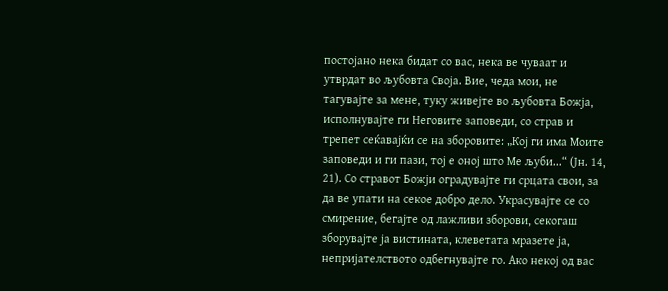постојано нека бидат со вас, нека ве чуваат и утврдат во љубовта Своја. Вие, чеда мои, не тагувајте за мене, туку живејте во љубовта Божја, исполнувајте ги Неговите заповеди, со страв и трепет сеќавајќи се на зборовите: „Кој ги има Моите заповеди и ги пази, тој е оној што Ме љуби...“ (Јн. 14, 21). Со стравот Божји оградувајте ги срцата свои, за да ве упати на секое добро дело. Украсувајте се со смирение, бегајте од лажливи зборови, секогаш зборувајте ја вистината, клеветата мразете ја, непријателството одбегнувајте го. Ако некој од вас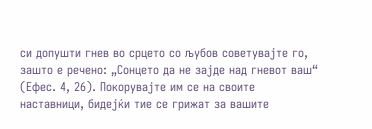си допушти гнев во срцето со љубов советувајте го, зашто е речено: „Сонцето да не зајде над гневот ваш“ (Ефес. 4, 26). Покорувајте им се на своите наставници, бидејќи тие се грижат за вашите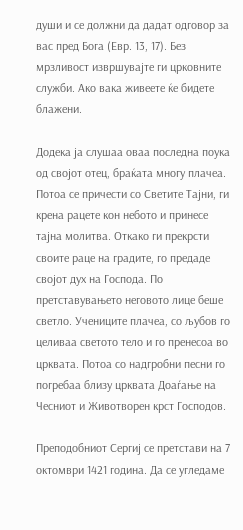души и се должни да дадат одговор за вас пред Бога (Евр. 13, 17). Без мрзливост извршувајте ги црковните служби. Ако вака живеете ќе бидете блажени.

Додека ја слушаа оваа последна поука од својот отец, браќата многу плачеа. Потоа се причести со Светите Тајни, ги крена рацете кон небото и принесе тајна молитва. Откако ги прекрсти своите раце на градите, го предаде својот дух на Господа. По претставувањето неговото лице беше светло. Учениците плачеа, со љубов го целиваа светото тело и го пренесоа во црквата. Потоа со надгробни песни го погребаа близу црквата Доаѓање на Чесниот и Животворен крст Господов.

Преподобниот Сергиј се претстави на 7 октомври 1421 година. Да се угледаме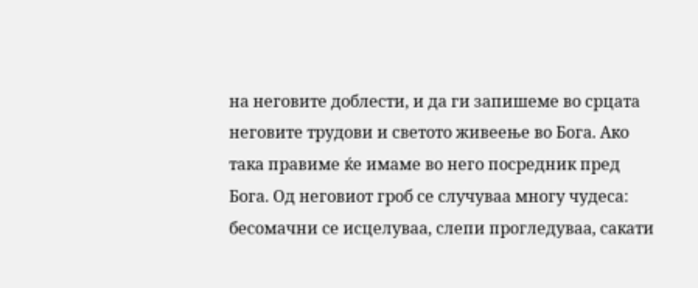на неговите доблести, и да ги запишеме во срцата неговите трудови и светото живеење во Бога. Ако така правиме ќе имаме во него посредник пред Бога. Од неговиот гроб се случуваа многу чудеса: бесомачни се исцелуваа, слепи прогледуваа, сакати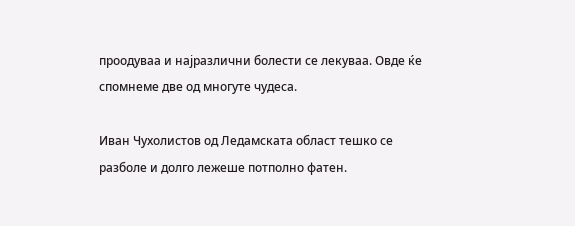проодуваа и најразлични болести се лекуваа. Овде ќе спомнеме две од многуте чудеса.

Иван Чухолистов од Ледамската област тешко се разболе и долго лежеше потполно фатен.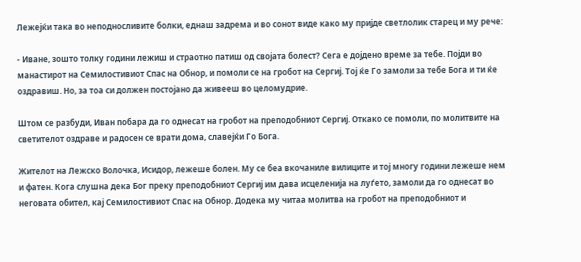Лежејќи така во неподносливите болки, еднаш задрема и во сонот виде како му пријде светлолик старец и му рече:

- Иване, зошто толку години лежиш и страотно патиш од својата болест? Сега е дојдено време за тебе. Појди во манастирот на Семилостивиот Спас на Обнор, и помоли се на гробот на Сергиј. Тој ќе Го замоли за тебе Бога и ти ќе оздравиш. Но, за тоа си должен постојано да живееш во целомудрие.

Штом се разбуди, Иван побара да го однесат на гробот на преподобниот Сергиј. Откако се помоли, по молитвите на светителот оздраве и радосен се врати дома, славејќи Го Бога.

Жителот на Лежско Волочка, Исидор, лежеше болен. Му се беа вкочаниле вилиците и тој многу години лежеше нем и фатен. Кога слушна дека Бог преку преподобниот Сергиј им дава исцеленија на луѓето, замоли да го однесат во неговата обител, кај Семилостивиот Спас на Обнор. Додека му читаа молитва на гробот на преподобниот и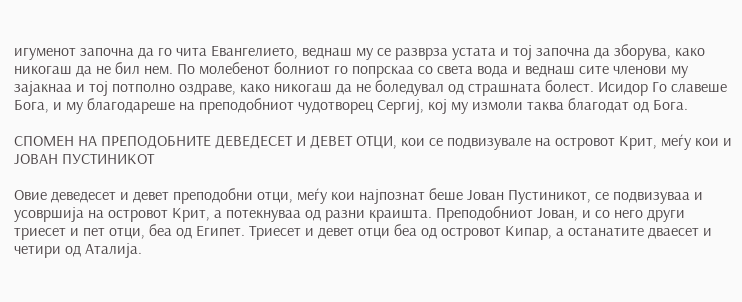игуменот започна да го чита Евангелието, веднаш му се разврза устата и тој започна да зборува, како никогаш да не бил нем. По молебенот болниот го попрскаа со света вода и веднаш сите членови му зајакнаа и тој потполно оздраве, како никогаш да не боледувал од страшната болест. Исидор Го славеше Бога, и му благодареше на преподобниот чудотворец Сергиј, кој му измоли таква благодат од Бога.

СПОМЕН НА ПРЕПОДОБНИТЕ ДЕВЕДЕСЕТ И ДЕВЕТ ОТЦИ, кои се подвизувале на островот Крит, меѓу кои и ЈОВАН ПУСТИНИКОТ

Овие деведесет и девет преподобни отци, меѓу кои најпознат беше Јован Пустиникот, се подвизуваа и усовршија на островот Крит, а потекнуваа од разни краишта. Преподобниот Јован, и со него други триесет и пет отци, беа од Египет. Триесет и девет отци беа од островот Кипар, а останатите дваесет и четири од Аталија.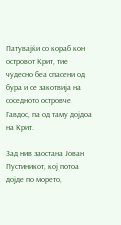Патувајќи со кораб кон островот Крит, тие чудесно беа спасени од бура и се закотвија на соседното островче Гавдос, па од таму дојдоа на Крит.

Зад нив заостана Јован Пустиникот, кој потоа дојде по морето,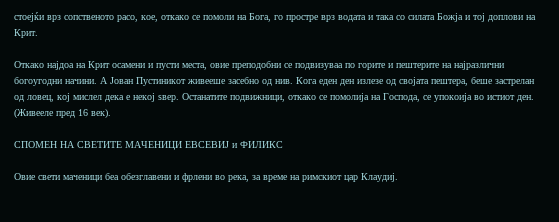стоејќи врз сопственото расо, кое, откако се помоли на Бога, го простре врз водата и така со силата Божја и тој доплови на Крит.

Откако најдоа на Крит осамени и пусти места, овие преподобни се подвизуваа по горите и пештерите на најразлични богоугодни начини. А Јован Пустиникот живееше засебно од нив. Кога еден ден излезе од својата пештера, беше застрелан од ловец, кој мислел дека е некој ѕвер. Останатите подвижници, откако се помолија на Господа, се упокоија во истиот ден. (Живееле пред 16 век).

СПОМЕН НА СВЕТИТЕ МАЧЕНИЦИ ЕВСЕВИЈ и ФИЛИКС

Овие свети маченици беа обезглавени и фрлени во река, за време на римскиот цар Клаудиј.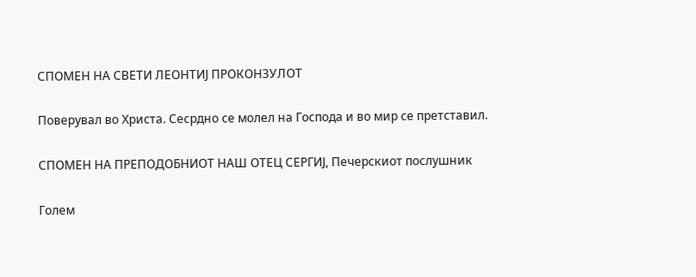СПОМЕН НА СВЕТИ ЛЕОНТИЈ ПРОКОНЗУЛОТ

Поверувал во Христа. Сесрдно се молел на Господа и во мир се претставил.

СПОМЕН НА ПРЕПОДОБНИОТ НАШ ОТЕЦ СЕРГИЈ, Печерскиот послушник

Голем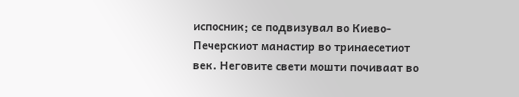испосник; се подвизувал во Киево-Печерскиот манастир во тринаесетиот век. Неговите свети мошти почиваат во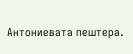Антониевата пештера.